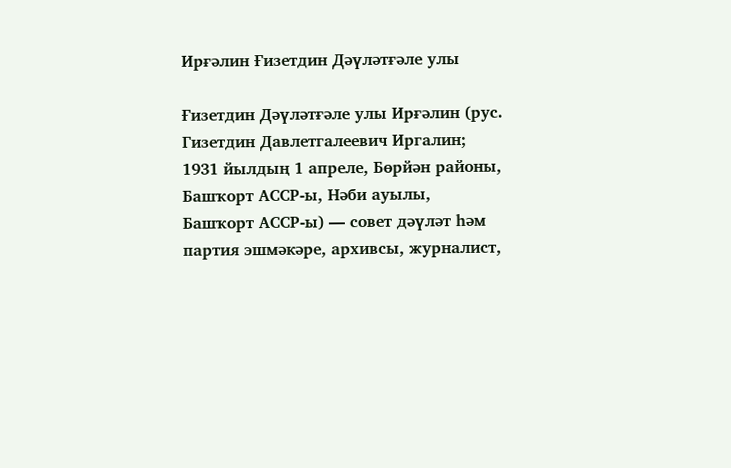Ирғәлин Ғизетдин Дәүләтғәле улы

Ғизетдин Дәүләтғәле улы Ирғәлин (рус. Гизетдин Давлетгалеевич Иргалин; 1931 йылдың 1 апреле, Бөрйән районы, Башҡорт АССР-ы, Нәби ауылы, Башҡорт АССР-ы) — совет дәүләт һәм партия эшмәкәре, архивсы, журналист,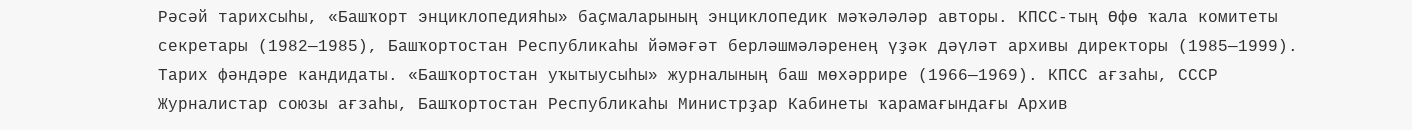Рәсәй тарихсыһы, «Башҡорт энциклопедияһы» баҫмаларының энциклопедик мәҡәләләр авторы. КПСС-тың Өфө ҡала комитеты секретары (1982—1985), Башҡортостан Республикаһы йәмәғәт берләшмәләренең үҙәк дәүләт архивы директоры (1985—1999). Тарих фәндәре кандидаты. «Башҡортостан уҡытыусыһы» журналының баш мөхәррире (1966—1969). КПСС ағзаһы, СССР Журналистар союзы ағзаһы, Башҡортостан Республикаһы Министрҙар Кабинеты ҡарамағындағы Архив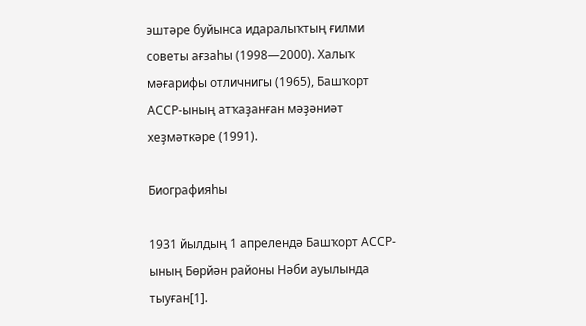эштәре буйынса идаралыҡтың ғилми советы ағзаһы (1998—2000). Халыҡ мәғарифы отличнигы (1965), Башҡорт АССР-ының атҡаҙанған мәҙәниәт хеҙмәткәре (1991).

Биографияһы

1931 йылдың 1 апрелендә Башҡорт АССР-ының Бөрйән районы Нәби ауылында тыуған[1].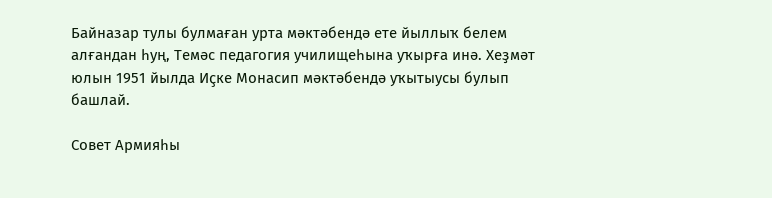Байназар тулы булмаған урта мәктәбендә ете йыллыҡ белем алғандан һуң, Темәс педагогия училищеһына уҡырға инә. Хеҙмәт юлын 1951 йылда Иҫке Монасип мәктәбендә уҡытыусы булып башлай.

Совет Армияһы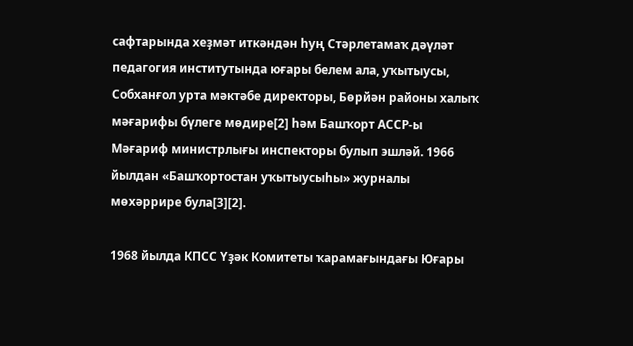сафтарында хеҙмәт иткәндән һуң Стәрлетамаҡ дәүләт педагогия институтында юғары белем ала, уҡытыусы, Собханғол урта мәктәбе директоры, Бөрйән районы халыҡ мәғарифы бүлеге мөдире[2] һәм Башҡорт АССР-ы Мәғариф министрлығы инспекторы булып эшләй. 1966 йылдан «Башҡортостан уҡытыусыһы» журналы мөхәррире була[3][2].

1968 йылда КПСС Үҙәк Комитеты ҡарамағындағы Юғары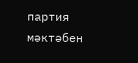партия мәктәбен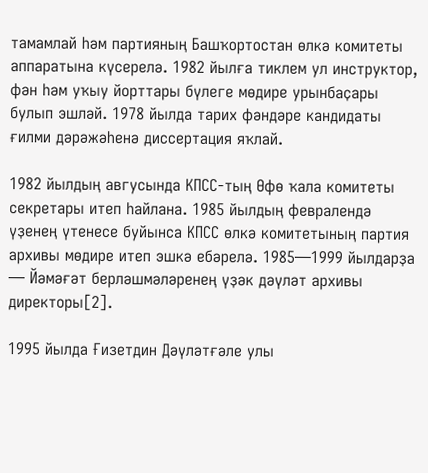тамамлай һәм партияның Башҡортостан өлкә комитеты аппаратына күсерелә. 1982 йылға тиклем ул инструктор, фән һәм уҡыу йорттары бүлеге мөдире урынбаҫары булып эшләй. 1978 йылда тарих фәндәре кандидаты ғилми дәрәжәһенә диссертация яҡлай.

1982 йылдың авгусында КПСС-тың Өфө ҡала комитеты секретары итеп һайлана. 1985 йылдың февралендә үҙенең үтенесе буйынса КПСС өлкә комитетының партия архивы мөдире итеп эшкә ебәрелә. 1985—1999 йылдарҙа — Йәмәғәт берләшмәләренең үҙәк дәүләт архивы директоры[2].

1995 йылда Ғизетдин Дәүләтғәле улы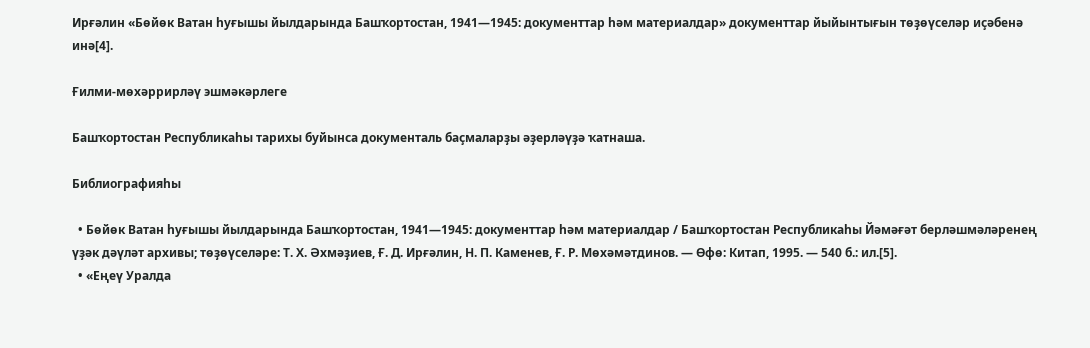Ирғәлин «Бөйөк Ватан һуғышы йылдарында Башҡортостан, 1941—1945: документтар һәм материалдар» документтар йыйынтығын төҙөүселәр иҫәбенә инә[4].

Ғилми-мөхәррирләү эшмәкәрлеге

Башҡортостан Республикаһы тарихы буйынса документаль баҫмаларҙы әҙерләүҙә ҡатнаша.

Библиографияһы

  • Бөйөк Ватан һуғышы йылдарында Башҡортостан, 1941—1945: документтар һәм материалдар / Башҡортостан Республикаһы Йәмәғәт берләшмәләренең үҙәк дәүләт архивы; төҙөүселәре: Т. Х. Әхмәҙиев, Ғ. Д. Ирғәлин, Н. П. Каменев, Ғ. Р. Мөхәмәтдинов. — Өфө: Китап, 1995. — 540 б.: ил.[5].
  • «Еңеү Уралда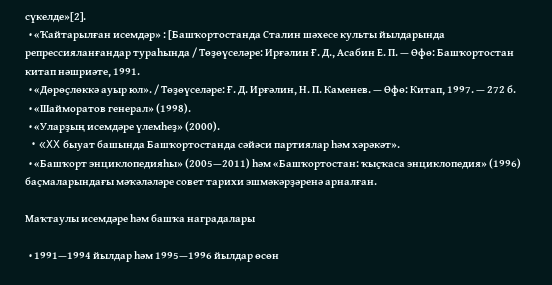сүкелде»[2].
  • «Ҡайтарылған исемдәр» : [Башҡортостанда Сталин шәхесе культы йылдарында репрессияланғандар тураһында / Төҙөүселәре: Ирғәлин Ғ. Д., Асабин Е. П. — Өфө: Башҡортостан китап нәшриәте, 1991.
  • «Дөрөҫлөккә ауыр юл». / Төҙөүселәре: Ғ. Д. Ирғәлин, Н. П. Каменев. — Өфө: Китап, 1997. — 272 б.
  • «Шайморатов генерал» (1998).
  • «Уларҙың исемдәре үлемһеҙ» (2000).
  • «XX быуат башында Башҡортостанда сәйәси партиялар һәм хәрәкәт».
  • «Башҡорт энциклопедияһы» (2005—2011) һәм «Башҡортостан: ҡыҫҡаса энциклопедия» (1996) баҫмаларындағы мәҡәләләре совет тарихи эшмәкәрҙәренә арналған.

Маҡтаулы исемдәре һәм башҡа наградалары

  • 1991—1994 йылдар һәм 1995—1996 йылдар өсөн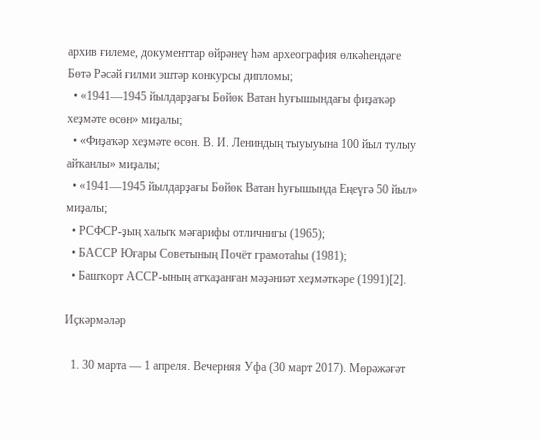архив ғилеме, документтар өйрәнеү һәм археография өлкәһендәге Бөтә Рәсәй ғилми эштәр конкурсы дипломы;
  • «1941—1945 йылдарҙағы Бөйөк Ватан һуғышындағы фиҙаҡәр хеҙмәте өсөн» миҙалы;
  • «Фиҙаҡәр хеҙмәте өсөн. В. И. Лениндың тыуыуына 100 йыл тулыу айҡанлы» миҙалы;
  • «1941—1945 йылдарҙағы Бөйөк Ватан һуғышында Еңеүгә 50 йыл» миҙалы;
  • РСФСР-ҙың халыҡ мәғарифы отличнигы (1965);
  • БАССР Юғары Советының Почёт грамотаһы (1981);
  • Башҡорт АССР-ының атҡаҙанған мәҙәниәт хеҙмәткәре (1991)[2].

Иҫкәрмәләр

  1. 30 марта — 1 апреля. Вечерняя Уфа (30 март 2017). Мөрәжәғәт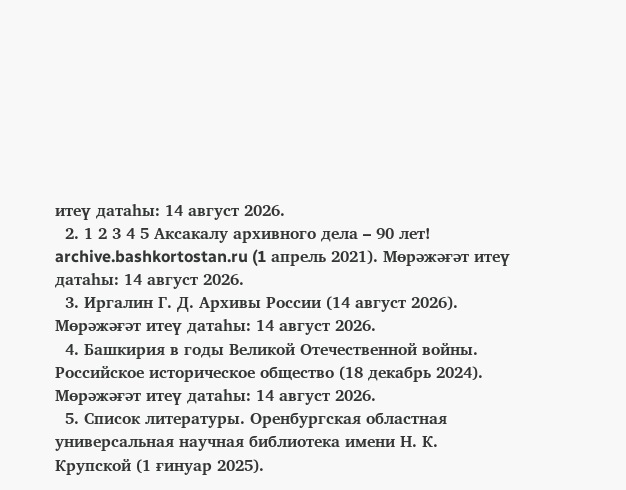итеү датаһы: 14 август 2026.
  2. 1 2 3 4 5 Аксакалу архивного дела – 90 лет! archive.bashkortostan.ru (1 апрель 2021). Мөрәжәғәт итеү датаһы: 14 август 2026.
  3. Иргалин Г. Д. Архивы России (14 август 2026). Мөрәжәғәт итеү датаһы: 14 август 2026.
  4. Башкирия в годы Великой Отечественной войны. Российское историческое общество (18 декабрь 2024). Мөрәжәғәт итеү датаһы: 14 август 2026.
  5. Список литературы. Оренбургская областная универсальная научная библиотека имени Н. К. Крупской (1 ғинуар 2025).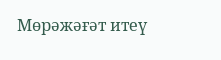Мөрәжәғәт итеү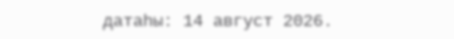датаһы: 14 август 2026.